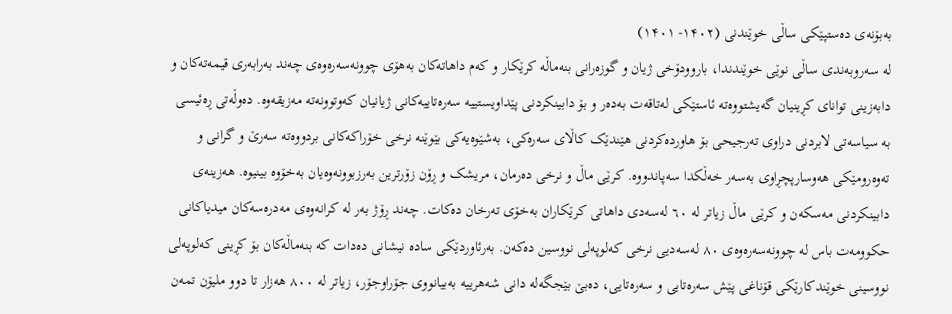بەبۆنەی دەستپێکی ساڵی خوێندنی (۱۴۰۲- ۱۴۰۱)
لە سەروبەندی ساڵی نوێی خوێندندا، باروودۆخی ژیان و گوزەرانی بنەماڵە کرێکار و کەم داهاتەکان بەهۆی چوونەسەرەوەی چەند بەرابەری قیمەتەکان و دابەزینی توانای کڕینیان گەیشتووەتە ئاستێکی لەتاقەت بەدەر و بۆ دابینکردنی پێداویستییە سەرەتاییەکانی ژیانیان کەوتوونەتە مەزیقەوە. دەوڵەتی ڕەئیسی بە سیاسەتی لابردنی دراوی تەرجیحی بۆ هاوردەکردنی هێندێک کاڵای سەرەکی، بەشێوەیەکی بێوێنە نرخی خۆراکەکانی بردووەتە سەرێ و گرانی و تەوەرومێکی هەوسارپچڕاوی بەسەر خەڵکدا سەپاندووە. کرێی ماڵ و نرخی دەرمان، مریشک و ڕۆن زۆرترین بەرزبوونەوەیان بەخۆوە بینیوە. هەزینەی دابینکردنی مەسکەن و کرێی ماڵ زیاتر لە ٦٠ لەسەدی داهاتی کرێکاران بەخۆی تەرخان دەکات. چەند ڕۆژ بەر لە کرانەوەی مەدرەسەکان میدیاکانی حکوومەت باس لە چوونەسەرەوەی ٨٠ لەسەدیی نرخی کەلوپەلی نووسین دەکەن. بەرئاوردێکی سادە نیشانی دەدات کە بنەماڵەکان بۆ کڕینی کەلوپەلی نووسینی خوێندکارێکی قۆناغی پێش سەرەتایی و سەرەتایی، دەبێ بێجگەلە دانی شەهرییە بەبیانووی جۆراوجۆر، زیاتر لە ٨٠٠ هەزار تا دوو ملیۆن تمەن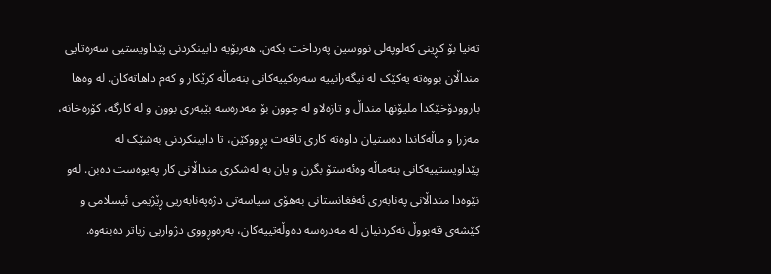تەنیا بۆ کڕینی کەلوپەلی نووسین پەرداخت بکەن. هەربۆیە دابینکردنی پێداویستیی سەرەتایی منداڵان بووەتە یەکێک لە نیگەرانییە سەرەکییەکانی بنەماڵە کرێکار و کەم داهاتەکان. لە وەها باروودۆخێکدا ملیۆنها منداڵ و تازەلاو لە چوون بۆ مەدرەسە بێبەری بوون و لە کارگە، کۆرەخانە، مەزرا و ماڵەکاندا دەستیان داوەتە کاری تاقەت پڕووکێن، تا دابینکردنی بەشێک لە پێداویستییەکانی بنەماڵە وەئەستۆ بگرن و یان بە لەشکری منداڵانی کار پەیوەست دەبن. لەو نێوەدا منداڵانی پەنابەری ئەفغانستانی بەهۆی سیاسەتی دژەپەنابەریی ڕێژیمی ئیسلامی و کێشەی قەبووڵ نەکردنیان لە مەدرەسە دەوڵەتییەکان، بەرەوڕووی دژواریی زیاتر دەبنەوە.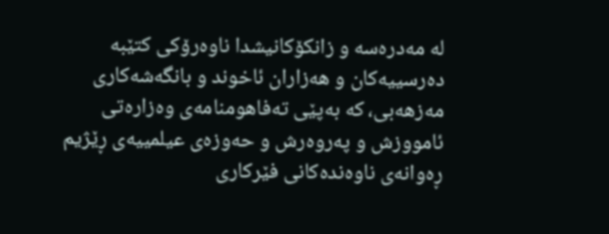لە مەدرەسە و زانکۆکانیشدا ناوەرۆکی کتێبە دەرسییەکان و هەزاران ئاخوند و بانگەشەکاری مەزهەبی، کە بەپێی تەفاهومنامەی وەزارەتی ئامووزش و پەروەرش و حەوزەی عیلمییەی ڕێژیم ڕەوانەی ناوەندەکانی فێرکاری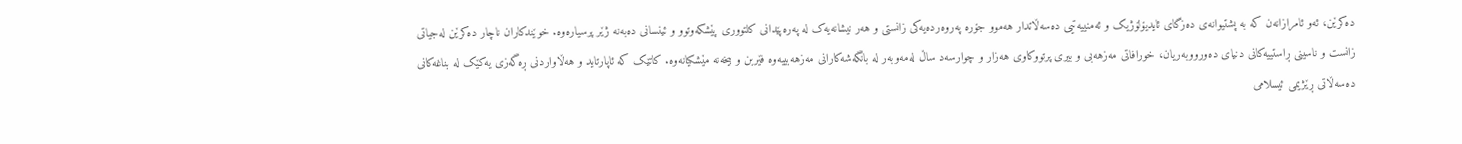دەکرێن، ئەو ئامرازانەن کە بە پشتیوانەی دەزگای ئایدیۆلۆژیک و ئەمنییەتیی دەسەڵاتدار هەموو جۆرە پەروەردەیەکی زانستی و هەر نیشانەیەک لە پەرەپێدانی کلتووری پێشکەوتوو و ئینسانی دەبەنە ژێر پرسیارەوە. خوێندکاران ناچار دەکرێن لەجیاتی زانست و ناسینی ڕاستییەکانی دنیای دەورووبەریان، خورافاتی مەزهەبی و بیری پرتووکاوی هەزار و چوارسەد ساڵ لەمەوبەر لە بانگەشەکارانی مەزهەبییەوە فێربن و بیخەنە مێشکیانەوە. کاتێک کە ئاپارتاید و هەڵاواردنی ڕەگەزی یەکێک لە بناغەکانی دەسەڵاتی ڕێژیمی ئیسلامی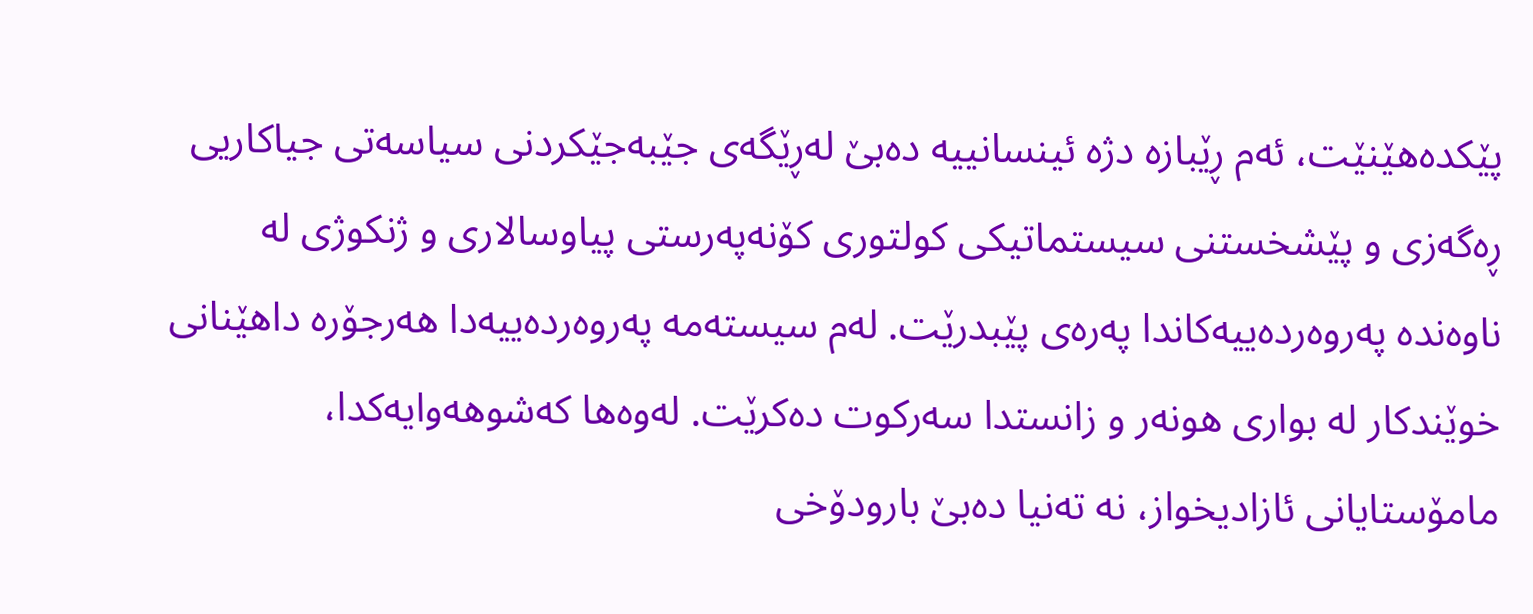پێکدەهێنێت، ئەم ڕێبازە دژە ئینسانییە دەبێ لەڕێگەی جێبەجێکردنی سیاسەتی جیاکاریی ڕەگەزی و پێشخستنی سیستماتیکی کولتوری کۆنەپەرستی پیاوسالاری و ژنکوژی لە ناوەندە پەروەردەییەکاندا پەرەی پێبدرێت. لەم سیستەمە پەروەردەییەدا هەرجۆرە داهێنانی خوێندکار لە بواری هونەر و زانستدا سەرکوت دەکرێت. لەوەها کەشوهەوایەکدا، مامۆستایانی ئازادیخواز، نە تەنیا دەبێ بارودۆخی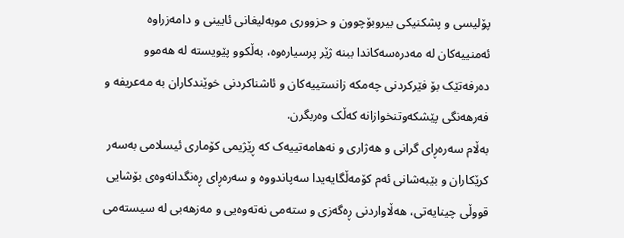پۆلیسی و پشکنیکی بیروبۆچوون و حزووری موبەلیغانی ئایینی و دامەزراوە ئەمنییەکان لە مەدرەسەکاندا ببنە ژێر پرسیارەوە، بەڵکوو پێویستە لە هەموو دەرفەتێک بۆ فێرکردنی چەمکە زانستییەکان و ئاشناکردنی خوێندکاران بە مەعریفە و فەرهەنگی پێشکەوتنخوازانە کەڵک وەربگرن.
بەڵام سەرەڕای گرانی و هەژاری و نەهامەتییەک کە ڕێژیمی کۆماری ئیسلامی بەسەر کرێکاران و بێبەشانی ئەم کۆمەڵگایەیدا سەپاندووە و سەرەڕای ڕەنگدانەوەی بۆشایی قووڵی چینایەتی، هەڵاواردنی ڕەگەزی و ستەمی نەتەوەیی و مەزهەبی لە سیستەمی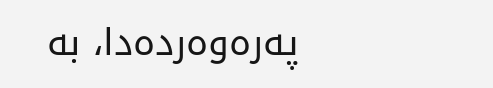پەرەوەردەدا، بە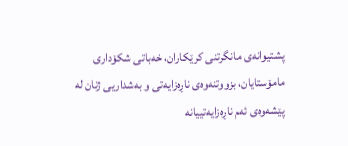پشتیوانەی مانگرتنی کرێکاران، خەباتی شکۆداری مامۆستایان، بزووتنەوەی ناڕەزایەتی و بەشداریی ژنان لە پێشەوەی ئەم ناڕەزایەتییانە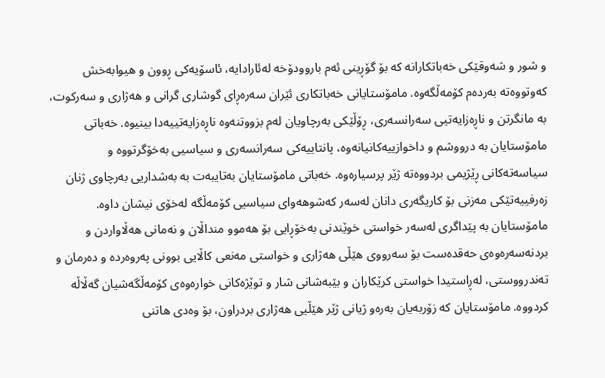و شور و شەوقێکی خەباتکارانە کە بۆ گۆڕینی ئەم باروودۆخە لەئارادایە، ئاسۆیەکی ڕوون و هیوابەخش کەوتووەتە بەردەم کۆمەڵگەوە. مامۆستایانی خەباتکاری ئێران سەرەڕای گوشاری گرانی و هەژاری و سەرکوت، بە مانگرتن و ناڕەزایەتیی سەرانسەری، ڕۆڵێکی بەرچاویان لەم بزووتنەوە ناڕەزایەتییەدا بینیوە. خەباتی مامۆستایان بە درووشم و داخوازییەکانیانەوە، پانتاییەکی سەرانسەری و سیاسیی بەخۆگرتووە و سیاسەتەکانی ڕێژیمی بردووەتە ژێر پرسیارەوە. خەباتی مامۆستایان بەتایبەت بە بەشداریی بەرچاوی ژنان زەرفییەتێکی مەزنی بۆ کاریگەری دانان لەسەر کەشوهەوای سیاسیی کۆمەڵگە لەخۆی نیشان داوە. مامۆستایان بە پێداگری لەسەر خواستی خوێندنی بەخۆڕایی بۆ هەموو منداڵان و نەمانی هەڵاواردن و بردنەسەرەوەی حەقدەست بۆ سەرووی هێڵی هەژاری و خواستی مەنعی کاڵایی بوونی پەروەردە و دەرمان و تەندرووستی، لەڕاستیدا خواستی کرێکاران و بێبەشانی شار و توێژەکانی خوارەوەی کۆمەڵگەشیان گەڵاڵە کردووە. مامۆستایان کە زۆربەیان بەرەو ژیانی ژێر هێڵیی هەژاری بردراون، بۆ وەدی هاتنی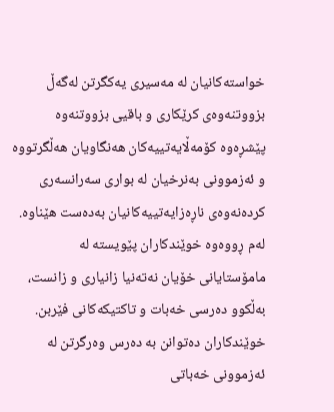خواستەکانیان لە مەسیری یەکگرتن لەگەڵ بزووتنەوەی کرێکاری و باقیی بزووتنەوە پێشڕەوە کۆمەڵایەتییەکان هەنگاویان هەڵگرتووە و ئەزموونی بەنرخیان لە بواری سەرانسەری کردەنەوەی ناڕەزایەتییەکانیان بەدەست هێناوە. لەم ڕووەوە خوێندکاران پێویستە لە مامۆستایانی خۆیان نەتەنیا زانیاری و زانست، بەڵکوو دەرسی خەبات و تاکتیکەکانی فێربن. خوێندکاران دەتوانن بە دەرس وەرگرتن لە ئەزموونی خەباتی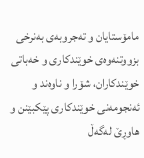مامۆستایان و تەجروبەی بەنرخی بزووتنەوەی خوێندکاری و خەباتی خوێندکاران، شۆرا و ناوەند و ئەنجومەنی خوێندکاری پێکبێنن و هاوڕێ لەگەڵ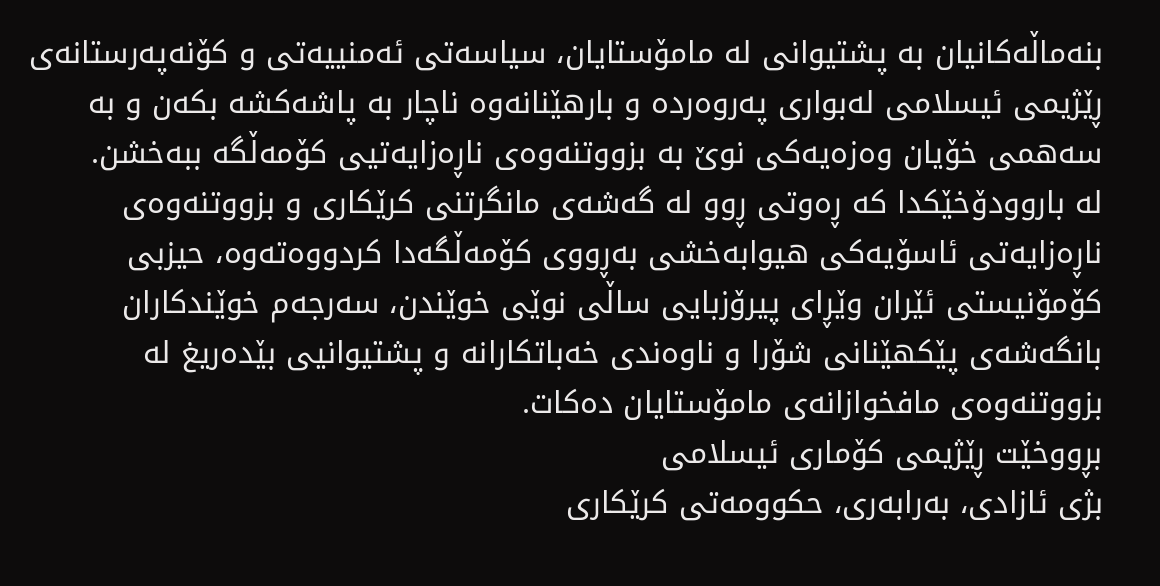بنەماڵەکانیان بە پشتیوانی لە مامۆستایان، سیاسەتی ئەمنییەتی و کۆنەپەرستانەی ڕێژیمی ئیسلامی لەبواری پەروەردە و بارهێنانەوە ناچار بە پاشەکشە بکەن و بە سەهمی خۆیان وەزەیەکی نوێ بە بزووتنەوەی ناڕەزایەتیی کۆمەڵگە ببەخشن.
لە باروودۆخێکدا کە ڕەوتی ڕوو لە گەشەی مانگرتنی کرێکاری و بزووتنەوەی ناڕەزایەتی ئاسۆیەکی هیوابەخشی بەڕووی کۆمەڵگەدا کردووەتەوە، حیزبی کۆمۆنیستی ئێران وێڕای پیرۆزبایی ساڵی نوێی خوێندن، سەرجەم خوێندکاران بانگەشەی پێکهێنانی شۆرا و ناوەندی خەباتکارانە و پشتیوانیی بێدەریغ لە بزووتنەوەی مافخوازانەی مامۆستایان دەکات.
بڕووخێت ڕێژیمی کۆماری ئیسلامی
بژی ئازادی، بەرابەری، حکوومەتی کرێکاری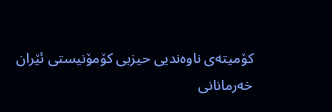کۆمیتەی ناوەندیی حیزبی کۆمۆنیستی ئێران
خەرمانانی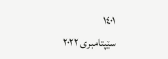١٤٠١
سێپتامبری ٢٠٢٢